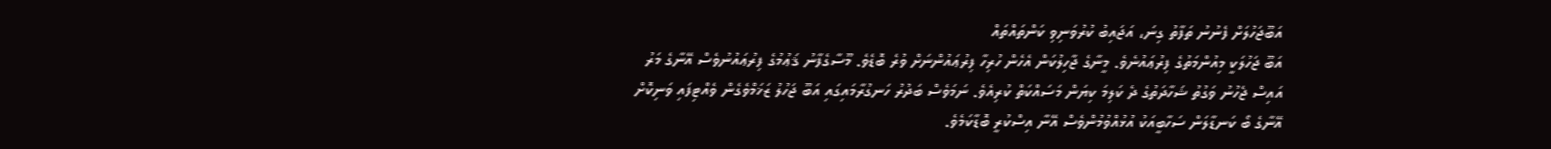އަބޫޖަހުލަށް ފެނުނު ތަފާތު ގިނަ، އަޖައިބު ކުރުވަނިވި ކަންތައްތައް
އަބޫ ޖަހުލަކީ މިއުންމަތުގެ ފިރުޢައުނެވެ. މީނާގެ ޖާހިލުކަން އެހެން ހުރިހާ ފިރުޢައުންނަށް ވުރެ ބޮޑެވެ. މޫސާގެފާނު ޤަޢުމުގެ ފިރުޢައުނުވެސް އޭނާގެ މަރު އައިސް ޖެހުނު ވަގުތު ޝަހާދަތުގެ ދެ ކަލިމަ ކިޔަން މަސައްކަތް ކުރިއެވެ. ނަމަވެސް ބަދުރު ހަނގުރާމައިގައި އަބޫ ޖަހުލު ޒަޚަމްވެގެން ވެއްޓިފައި ވަނިކޮށް އޭނާގެ ބޯ ކަނޑާލަން ސަހާބީއަކު އުޅުއްވުމުންވެސް އޭނާ އިސްކުރީ ބޮޑާކަމެވެ.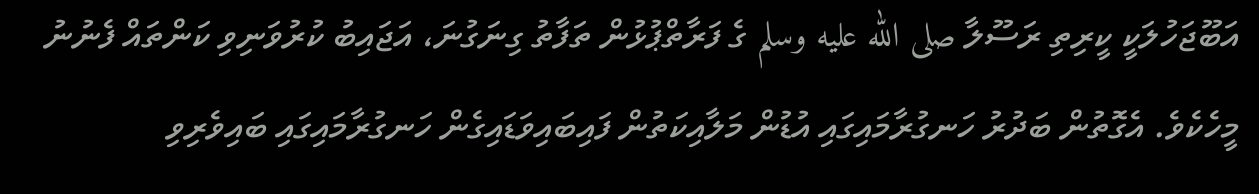އަބޫޖަހުލަކީ ކީރިތި ރަސޫލާ صلى الله عليه وسلم ގެ ފަރާތްޕުޅުން ތަފާތު ގިނަގުނަ، އަޖައިބު ކުރުވަނިވި ކަންތައް ފެނުނު މީހެކެވެ. އެގޮތުން ބަދުރު ހަނގުރާމައިގައި އުޑުން މަލާއިކަތުން ފައިބައިވަޑައިގެން ހަނގުރާމައިގައި ބައިވެރިވި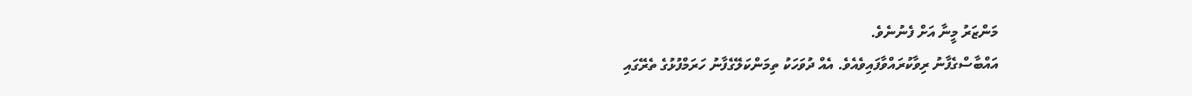މަންޒަރު މީނާ އަށް ފެނުނެވެ.
އައްބާސްގެފާނު ރިވާކުރައްވާފައިވެއެވެ. އެއް ދުވަހަކު ތިމަންކަލޭގެފާނު ހަރަމްފުޅުގެ ތެރޭގައި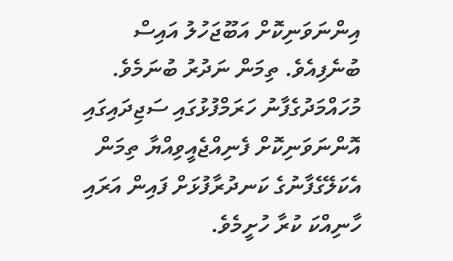އިންނަވަނިކޮށް އަބޫޖަހުލު އައިސް ބުނެފިއެވެ. ތިމަން ނަދުރު ބުނަމެވެ. މުހައްމަދުގެފާނު ހަރަމްފުޅުގައި ސަޖިދައިގައި އޮންނަވަނިކޮށް ފެނިއްޖެއީވިއްޔާ ތިމަން އެކަލޭގެފާނުގެ ކަނދުރާފުޅަށް ފައިން އަރައި ހާނިއްކަ ކުރާ ހުށީމެވެ.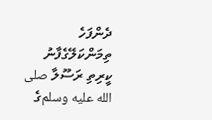ދެންފަހެ ތިމަންކަލޭގެފާނު ކީރިތި ރަސޫލާ صلى الله عليه وسلمގެ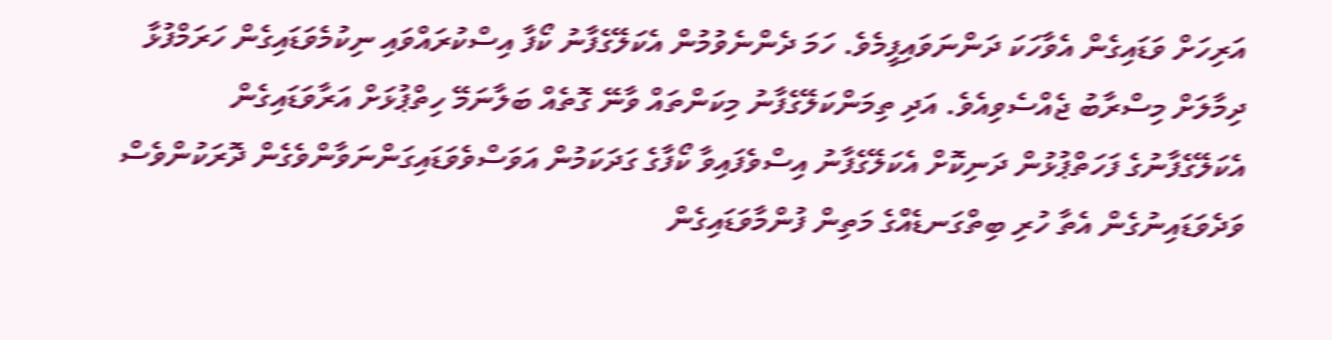އަރިހަށް ވަޑައިގެން އެވާހަކަ ދަންނަވައިފީމެވެ. ހަމަ ދެންނެވުމުން އެކަލޭގެފާނު ކޯފާ އިސްކުރައްވައި ނިކުމެވަޑައިގެން ހަރަމްފުޅާ ދިމާލަށް މިސްރާބު ޖެއްސެވިއެވެ. އަދި ތިމަންކަލޭގެފާނު މިކަންތައް ވާނޭ ގޮތެއް ބަލާނަމޭ ހިތްޕުޅަށް އަރާވަޑައިގެން އެކަލޭގެފާނުގެ ފަހަތްޕުޅުން ދަނިކޮށް އެކަލޭގެފާނު އިސްވެފައިވާ ކޯފާގެ ގަދަކަމުން އަވަސްވެވަޑައިގަންނަވާންވެގެން ދޮރަކުންވެސް ވަދެވަޑައިނުގެން އެތާ ހުރި ބިތްގަނޑެއްގެ މަތިން ފުންމާވަޑައިގެން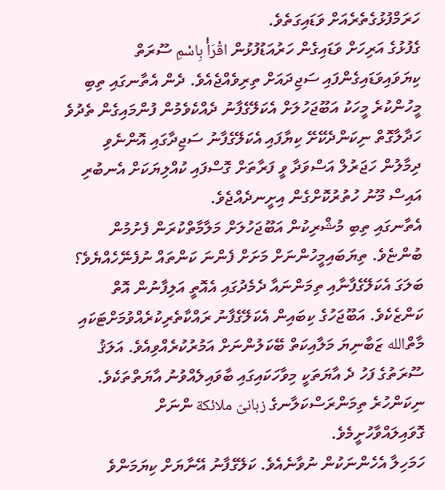ހަރަމްފުޅުގެތެރެއަށް ވަޑައިގަތެވެ.
ގެފުޅުގެ އަރިހަށް ވަޑައިގެން ހަރުއަޑުފުޅުން اقْرَأْ بِاسْمِ ސޫރަތް ކިޔަވައިވަޑައިގެންފައި ސަޖިދައަށް ތިރިވެއްޖެއެވެ. ދެން އެތާނގައި ތިބި މީހުންކުރެ މީހަކު އަބޫޖަހުލަށް އެކަލޭގެފާނު ދެއްކެވެމުން ފުންމައިގެން ތެދުވެ ހަދާލާގޮތް ނިކަންދެކޭށޭ ކިޔާފައި އެކަލޭގެފާނު ސަޖިދާގައި އޮންނެވި ދިމާލުން ހަޖަރުލް އަސްވަދާ ވީ ފަރާތަށް ގޮސްފައި ކުއްލިޔަކަށް އެނބުރި އައިސް މޫނު ހުތުރުކޮށްގެން އިށީނދެއްޖެވެ.
އެތާނގައި ތިބި މުޝްރިކުން އަބޫޖަހުލަށް މަލާމާތްކުރަން ފެށުމުން ބުންޏެވެ. ތިޔަބައިމީހުންނަށް މަށަށް ފެންނަ ކަންތައް ނުފެނޭހެއްޔެވެ؟ ބަލަގަ އެކަލޭގެފާނާއި ތިމަންނައާ ދެމެދުގައި އެއޮތީ އަލިފާނުން އޮތް ކަންޒެކެވެ. އަބޫޖަހުގެ ކިބައިން އެކަލޭގެފާނު ރައްކާތެރިކުރެއްވުމަށްޓަކައި މާތްالله ޒަބާނިޔަ މަލާއިކަތް ބޭކަލުންނަށް އަމުރުކުރެއްވިއެވެ. އަލަޤު ސޫރަތުގެ ފަހު ދެ އާޔަތަކީ މިވާހަކައިގައި ބާވައިލެއްވުނު އާޔަތްތަކެވެ.
ނިކަންހުރެ ތިމަންރަސްކަލާނގެ زبانىّ ملائكة ންނަށް ގޮވައިލައްވާހުށީމެވެ.
ހަމަހިލާ އެހެންނަކުން ނުވާނެއެވެ. ކަލޭގެފާނު އޭނާޔަށް ކިޔަމަންވެ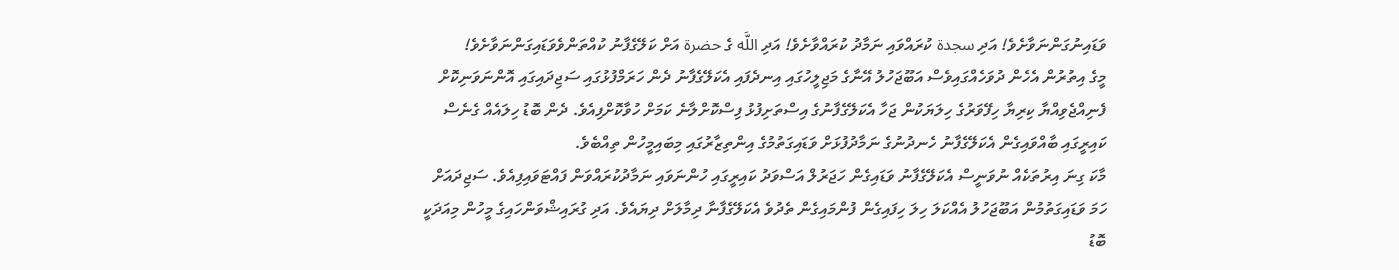ވަޑައިނުގަންނަވާށެވެ! އަދި سجدة ކުރައްވައި ނަމާދު ކުރައްވާށެވެ! އަދި اللَّه ގެ حضرة އަށް ކަލޭގެފާނު ކުއްތަންވެވަޑައިގަންނަވާށެވެ!
މީގެ އިތުރުން އެހެން ދުވަހެއްގައިވެސް އަބޫޖަހުލު އޭނާގެ މަޖިލީހުގައި އިނދެފައި އެކަލޭގެފާނު ދެން ހަރަމްފުޅުގައި ސަޖިދައިގައި އޮންނަވަނިކޮށް ފެނިއްޖެވިއްޔާ ކިރިޔާ ހިފޭވަރުގެ ހިލަޔަކުން ޖަހާ އެކަލޭގެފާނުގެ އިސްތަށިފުޅު ފިސްކޮށްލާނެ ކަމަށް ހުވާކޮށްފިއެވެ. ދެން ބޮޑު ހިލައެއް ގެނެސް ކައިރީގައި ބާއްވައިގެން އެކަލޭގެފާނު ހެނދުނުގެ ނަމާދުފުޅަށް ވަޑައިގަތުމުގެ އިންތިޒާރުގައި މިބައިމީހުން ތިއްބެވެ.
މާކަ ގިނަ އިރުތަކެއް ނުވަނީސް އެކަލޭގެފާނު ވަޑައިގެން ހަޖަރުލް އަސްވަދު ކައިރީގައި ހުންނަވައި ނަމާދުކުރައްވަން ފައްޓަވައިފިއެވެ. ސަޖިދައަށް ހަމަ ވަޑައިގަތުމުން އަބޫޖަހުލު އެއްކަލަ ހިލަ ހިފައިގެން ފުންމައިގެން ތެދުވެ އެކަލޭގެފާނާ ދިމާލަށް ދިޔައެވެ. އަދި ގުރައިޝްވަންހައިގެ މީހުން މިއަދަކީ ބޮޑު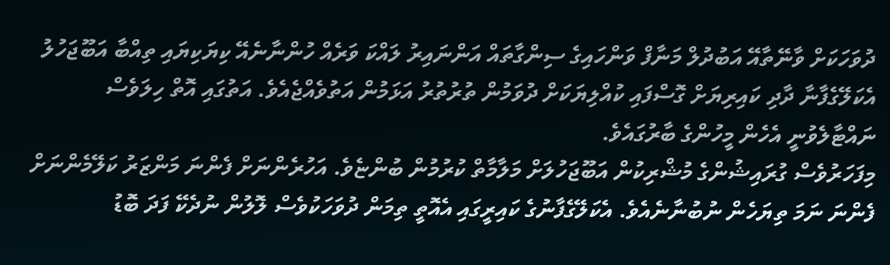ދުވަހަކަށް ވާނޭތާއޭ އަބުދުލް މަނާފް ވަންހައިގެ ސިންގާތައް އަންނައިރު ލައްކަ ވަރެއް ހުންނާނެއޭ ކިޔަކިޔައި ތިއްބާ އަބޫޖަހުލު އެކަލޭގެފާނާ ދާދި ކައިރިޔަށް ގޮސްފައި ކުއްލިޔަކަށް ދުވަމުން ތުރުތުރު އަޅަމުން އަތުވެއްޖެއެވެ. އަތުގައި އޮތް ހިލަވެސް ނައްޓާލެވުނީ އެހެން މީހުންގެ ބާރުގައެވެ.
މިފަހަރުވެސް ގުރައިޝުންގެ މުޝްރިކުން އަބޫޖަހުލަށް މަލާމާތް ކުރުމުން ބުންޏެވެ. އަހުރެންނަށް ފެންނަ މަންޒަރު ކަލޭމެންނަށް ފެންނަ ނަމަ ތިޔަހެން ނުބުނާނެއެވެ. އެކަލޭގެފާނުގެ ކައިރީގައި އެއޮތީ ތިމަން ދުވަހަކުވެސް ލޮލުން ނުދެކޭ ފަދަ ބޮޑު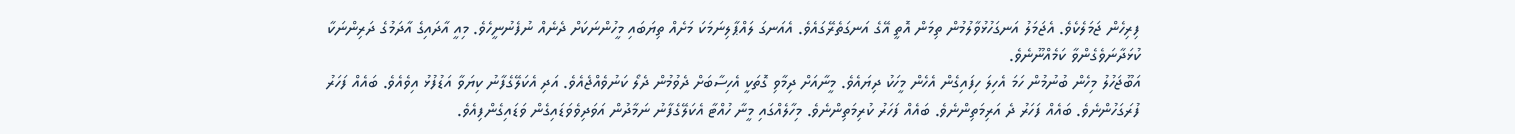ފިރިހެން ޖަމަލެކެވެ. އެޖަމަލު އަނގަހުޅުވާލުމުން ތިމަން އޮތީ އޭގެ އަނގަތެރޭގައެވެ. އެއަނގަ ލައްޕާލިނަމަކަ މަށެއް ތިޔަބައި މީހުންނަކަށް ދެނެއް ނުފެނުނީހެވެ. މިއީ އާދައިގެ އާދަމުގެ ދަރިންނަކާ ކުޅަދާނަވެގެންވާ ކަމެއްނޫނެވެ.
އަބޫޖަހުލު މިހެން ބުނުމުން ހަމަ އެހިލަ ހިފައިގެން އެހެން މީހަކު ދިޔައެވެ. މީނާއަށް ދިމާވި ގޮތަކީ އެހިސާބަށް ދެވުމުން ދެލޯ ކަނުވެއްޖެއެވެ. އަދި އެކަލޭގެފާނު ކިޔަވާ އަޑުފުޅު އިވެއެވެ. ބައެއް ފަހަރު ފުރަގަހުންނެވެ. ބައެއް ފަހަރު ދެ އަރިމަތިންނެވެ. ބައެއް ފަހަރު ކުރިމަތިންނެވެ. މިހާލެއްގައި މީނާ ހުއްޓާ އެކަލޭގެފާނު ނަމާދުން އަވަދިވެވަޑައިގެން ވަޑައިގެންފިއެވެ.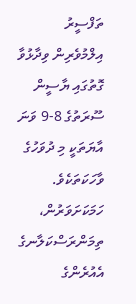ތަފްސީރު އިލްމުވެރިން ވިދާޅުވާ ގޮތުގައި ޔާސީން ސޫރަތުގެ 8-9 ވަނަ އާޔަތަކީ މި ދުވަހުގެ ވާހަކަތަކެވެ.
ހަމަކަށަވަރުން، ތިމަންރަސްކަލާނގެ އެއުރެންގެ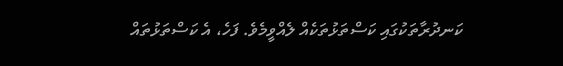ކަނދުރާތަކުގައި ކަސްތަޅުތަކެއް ލެއްވީމެވެ. ފަހެ، އެ ކަސްތަޅުތައް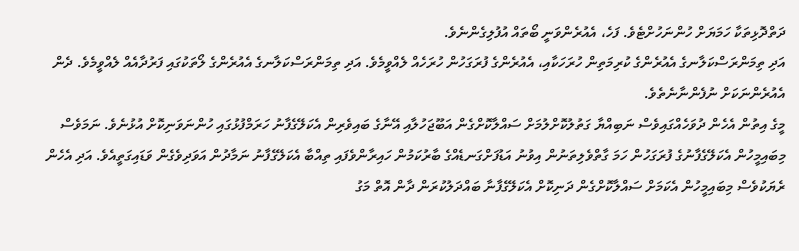ދަތްދޮޅިތަކާ ހަމަޔަށް ހުންނަހުށްޓެވެ. ފަހެ، އެއުރެންވަނީ ބޯތައް އުފުލިގެންނެވެ.
އަދި ތިމަންރަސްކަލާނގެ އެއުރެންގެ ކުރިމަތިން ހުރަހަކާއި، އެއުރެންގެ ފުރަގަހުން ހުރަހެއް ލެއްވީމެވެ. އަދި ތިމަންރަސްކަލާނގެ އެއުރެންގެ ލޯތަކުގައި ފަރުދާއެއް ލެއްވީމެވެ. ދެން އެއުރެންނަކަށް ނުފެންނާނެތެވެ.
މީގެ އިތުން އެހެން ދުވަހެއްގައިވެސް ނަބިއްޔާ ގަތުލުކޮށްލުމަށް ސައްލާކޮށްގެން އަބޫޖަހުލާއި އޭނާގެ ބައިވެރިން އެކަލޭގެފާނު ހަރަމްފުޅުގައި ހުންނަވަނިކޮށް އުޅުނެވެ. ނަމަވެސް މިބައިމީހުން އެކަލޭގެފާނުގެ ފުރަގަހުން ހަމަ ގާތްވެލިތަނުން އިވުނު އަޑުފަށްގަނޑެއްގެ ބާރުކަމުން ހައިރާންވެފައި ތިއްބާ އެކަލޭގެފާނު ނަމާދުން އަވަދިވެގެން ވަޑައިގަތީއެވެ. އަދި އެހެން ރެޔަކުވެސް މިބައިމީހުން އެކަމަށް ސައްލާކޮށްގެން ދަނިކޮށް އެކަލޭގެފާނާ ބައްދަލުކުރަން ދާން އޮތް މަގު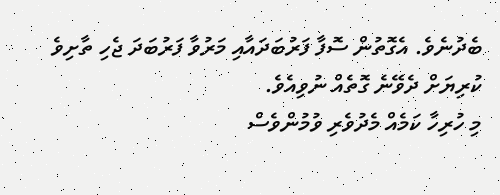ބެދުނެވެ. އެގޮތުން ސޮފާ ފަރުބަދައާއި މަރުވާ ފަރުބަދަ ޖެހި ތާށިވެ ކުރިޔަށް ދެވޭނެ ގޮތެއް ނުވިއެވެ.
މި ހުރިހާ ކަމެއް މެދުވެރި ވުމުންވެސް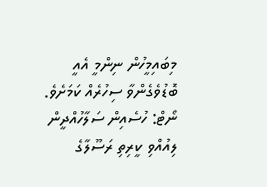މިބައިމީހުން ނިންމީ އެއީ ބޮޑުވެގެންވާ ސިހުރެއް ކަމަށެވެ.
ނޯޓް: ހުސެއިން ސަލާހުއްދީން ލިއުއްވި ކީރިތި ރަސޫލާގެ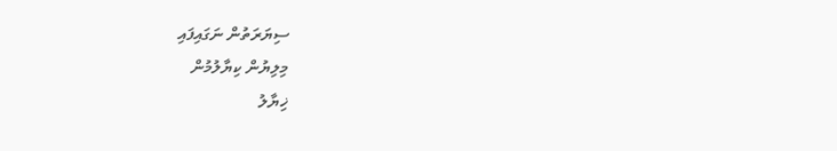ސިޔަރަތުން ނަގައިފައި
މިލިޔުން ކިޔާލުމުން
ޚިޔާލު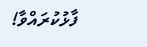ފާޅުކުރައްވާ!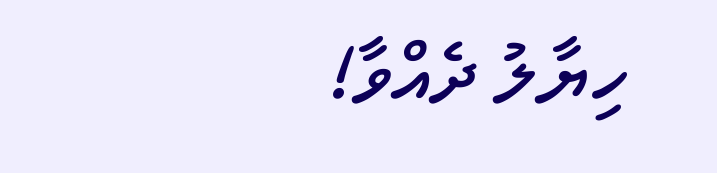ހިޔާލު ދެއްވާ!